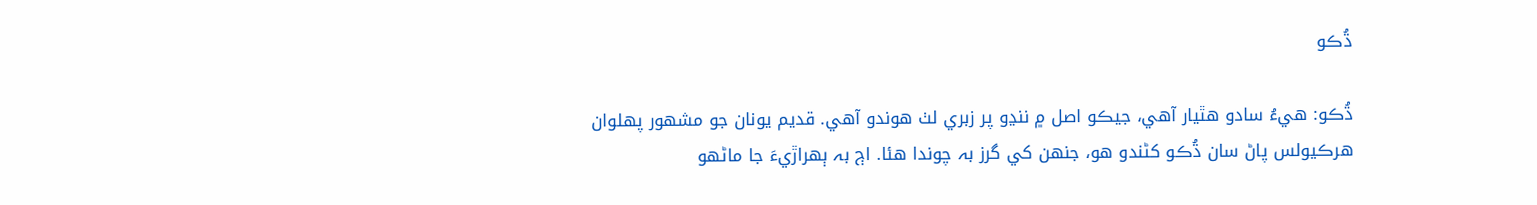ڌُڪو

ڌُڪو: هيءُ سادو هٿيار آهي، جيڪو اصل ۾ ننڍو پر زبري لٺ هوندو آهي. قديم يونان جو مشھور پهلوان هرڪيولس پاڻ سان ڌُڪو کڻندو هو، جنهن کي گرز بہ چوندا هئا. اڄ بہ ٻھراڙيءَ جا ماڻهو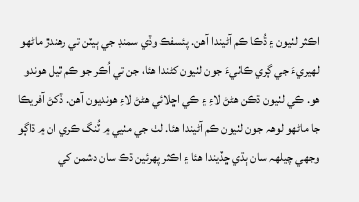اڪثر لٺيون ۽ ڌُڪا ڪم آڻيندا آهن. پئسفڪ وڏي سمنڊ جي ٻيٽن تي رهندڙ ماڻهو لهيريءَ جي ڳري ڪاٺيءَ جون لٺيون کڻندا هئا، جن تي اُڪر جو ڪم ٿيل هوندو هو. ڪي لٺيون ڌڪن هڻڻ لاءِ ۽ ڪي اڇلائي هڻڻ لاءِ هونديون آهن. ڏکڻ آفريڪا جا ماڻهو لوھہ جون لٺيون ڪم آڻيندا هئا. لٺ جي مٺيي ۾ ٽُنگ ڪري ان ۾ ڌاڳو وجهي چيلھہ سان ٻڌي ڇڏيندا هئا ۽ اڪثر پهرئين ڌڪ سان دشمن کي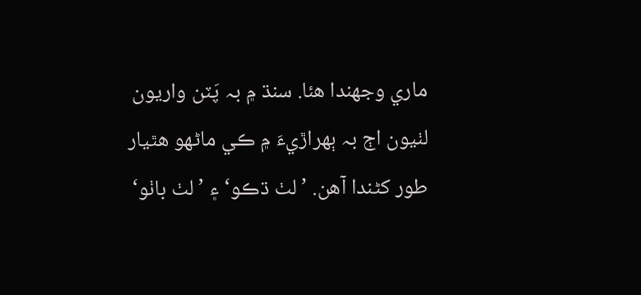ماري وجهندا هئا. سنڌ ۾ بہ پَٽن واريون لٺيون اڄ بہ ٻھراڙيءَ ۾ ڪي ماڻهو هٿيار طور کڻندا آهن. ’لٺ ڌڪو‘ ۽ ’لٺ باٺو‘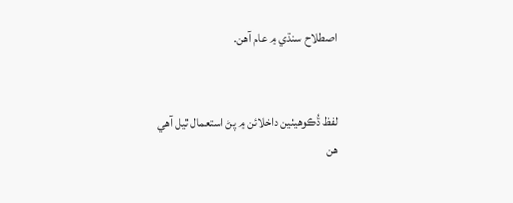اصطلاح سنڌي ۾ عام آهن.


لفظ ڌُڪوھيٺين داخلائن ۾ پڻ استعمال ٿيل آھي
هن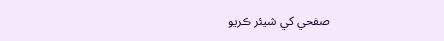صفحي کي شيئر ڪريو